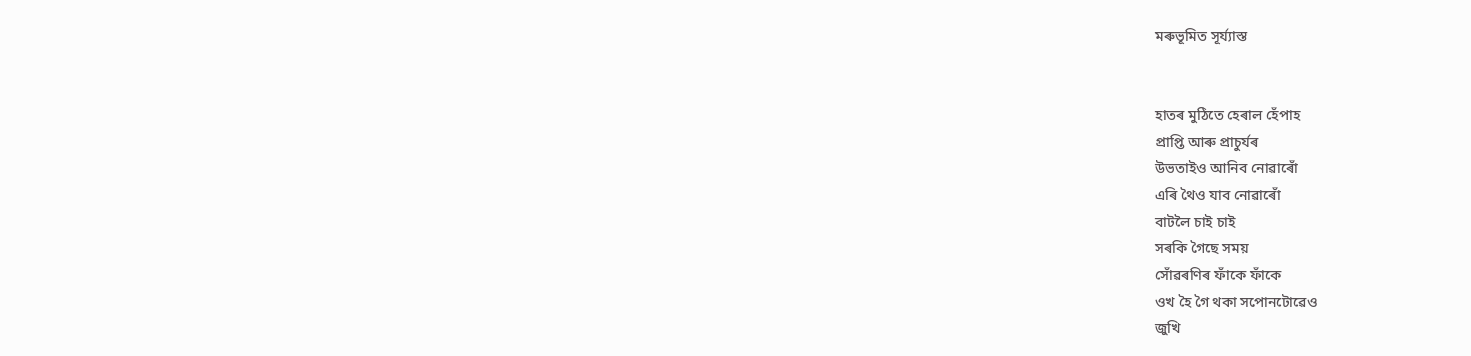মৰুভূমিত সূৰ্য্যাস্ত


হাতৰ মুঠিতে হেৰাল হেঁপাহ
প্ৰাপ্তি আৰু প্ৰাচুৰ্যৰ
উভতাইও আনিব নোৱাৰোঁ
এৰি থৈও যাব নোৱাৰোঁ
বাটলৈ চাই চাই
সৰকি গৈছে সময়
সোঁৱৰণিৰ ফাঁকে ফাঁকে
ওখ হৈ গৈ থকা সপোনটোৱেও
জুখি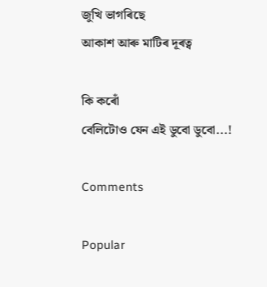জুখি ভাগৰিছে
আকাশ আৰু মাটিৰ দূৰত্ব

কি কৰোঁ
বেলিটোও যেন এই ডুবো ডুবো...!

Comments

Popular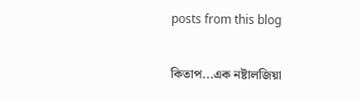posts from this blog

কিতাপ...এক নষ্টালজিয়া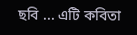ছবি ... এটি কবিতা